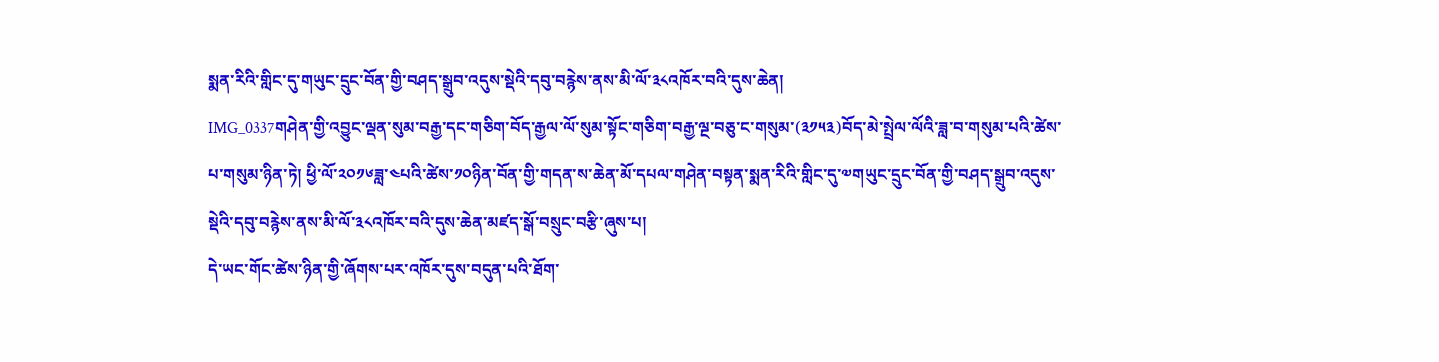སྨན་རིའི་གླིང་དུ་གཡུང་དྲུང་བོན་གྱི་བཤད་སྒྲུབ་འདུས་སྡེའི་དབུ་བརྙེས་ནས་མི་ལོ་༣༨འཁོར་བའི་དུས་ཆེན།
IMG_0337གཤེན་གྱི་འབྱུང་ལྡན་སུམ་བརྒྱ་དང་གཅིག་བོད་རྒྱལ་ལོ་སུམ་སྟོང་གཅིག་བརྒྱ་ལྔ་བཅུ་ང་གསུམ་(༣༡༥༣)བོད་མེ་སྤྲེལ་ལོའི་ཟླ་བ་གསུམ་པའི་ཚེས་པ་གསུམ་ཉིན་ཏེ། ཕྱི་ལོ་༢༠༡༦ཟླ་༤པའི་ཚེས་༡༠ཉིན་བོན་གྱི་གདན་ས་ཆེན་མོ་དཔལ་གཤེན་བསྟན་སྨན་རིའི་གླིང་དུ་༧གཡུང་དྲུང་བོན་གྱི་བཤད་སྒྲུབ་འདུས་སྡེའི་དབུ་བརྙེས་ནས་མི་ལོ་༣༨འཁོར་བའི་དུས་ཆེན་མཛད་སྒོ་བསྲུང་བརྩི་ཞུས་པ།
དེ་ཡང་གོང་ཚེས་ཉིན་གྱི་ཞོགས་པར་འཁོར་དུས་བདུན་པའི་ཐོག་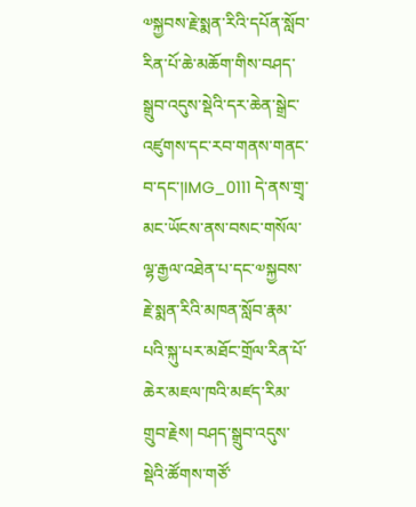༧སྐྱབས་རྗེ་སྨན་རིའི་དཔོན་སློབ་རིན་པོ་ཆེ་མཆོག་གིས་བཤད་སྒྲུབ་འདུས་སྡེའི་དར་ཆེན་སྒྲེང་འཛུགས་དང་རབ་གནས་གནང་བ་དང་།IMG_0111 དེ་ནས་གྲྭ་མང་ཡོངས་ནས་བསང་གསོལ་ལྷ་རྒྱལ་འཐེན་པ་དང་༧སྐྱབས་རྗེ་སྨན་རིའི་མཁན་སློབ་རྣམ་པའི་སྐུ་པར་མཐོང་གྲོལ་རིན་པོ་ཆེར་མཇལ་ཁའི་མཛད་རིམ་གྲུབ་རྗེས། བཤད་སྒྲུབ་འདུས་སྡེའི་ཚོགས་གཙོ་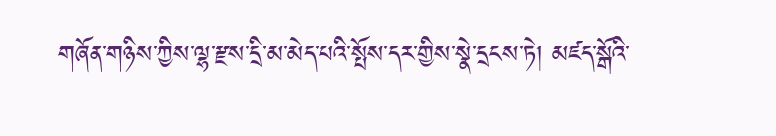གཞོན་གཉིས་ཀྱིས་ལྷ་རྫས་དྲི་མ་མེད་པའི་སྤོས་དར་གྱིས་སྣེ་དྲངས་ཏེ། མཛད་སྒོའི་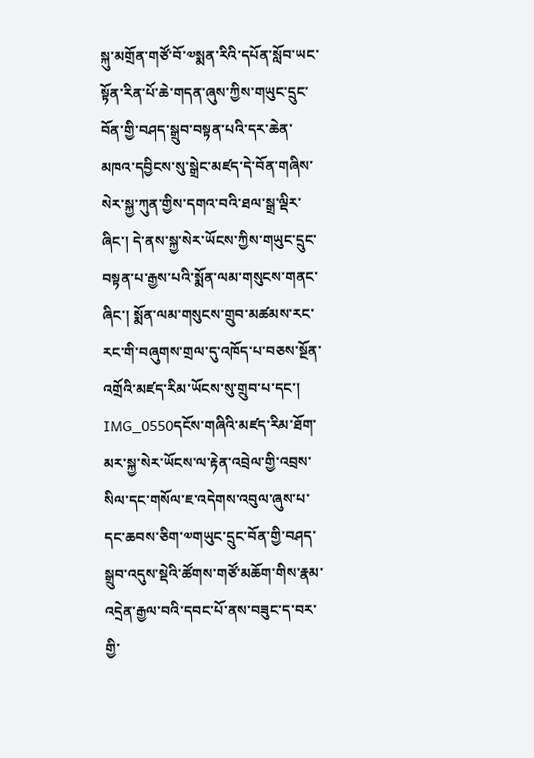སྐུ་མགྲོན་གཙོ་བོ་༧སྨན་རིའི་དཔོན་སློབ་ཡང་སྟོན་རིན་པོ་ཆེ་གདན་ཞུས་ཀྱིས་གཡུང་དྲུང་བོན་གྱི་བཤད་སྒྲུབ་བསྟན་པའི་དར་ཆེན་མཁའ་དབྱིངས་སུ་སྒྲེང་མཛད་དེ་བོན་གཞིས་སེར་སྐྱ་ཀུན་གྱིས་དགའ་བའི་ཐལ་སྒྲ་ལྡིར་ཞིང་། དེ་ནས་སྐྱ་སེར་ཡོངས་ཀྱིས་གཡུང་དྲུང་བསྟན་པ་རྒྱས་པའི་སྨོན་ལམ་གསུངས་གནང་ཞིང་། སྨོན་ལམ་གསུངས་གྲུབ་མཚམས་རང་རང་གི་བཞུགས་གྲལ་དུ་འཁོད་པ་བཅས་སྔོན་འགྲོའི་མཛད་རིམ་ཡོངས་སུ་གྲུབ་པ་དང་།
IMG_0550དངོས་གཞིའི་མཛད་རིམ་ཐོག་མར་སྐྱ་སེར་ཡོངས་ལ་རྟེན་འབྲེལ་གྱི་འབྲས་སིལ་དང་གསོལ་ཇ་འདེགས་འབུལ་ཞུས་པ་དང་ཆབས་ཅིག་༧གཡུང་དྲུང་བོན་གྱི་བཤད་སྒྲུབ་འདུས་སྡེའི་ཚོགས་གཙོ་མཆོག་གིས་རྣམ་འདྲེན་རྒྱལ་བའི་དབང་པོ་ནས་བཟུང་ད་བར་གྱི་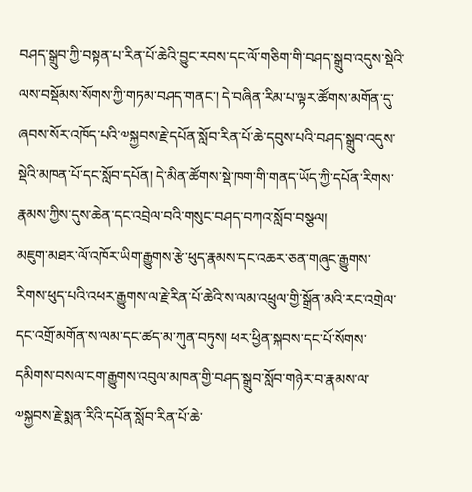བཤད་སྒྲུབ་ཀྱི་བསྟན་པ་རིན་པོ་ཆེའི་བྱུང་རབས་དང་ལོ་གཅིག་གི་བཤད་སྒྲུབ་འདུས་སྡེའི་ལས་བསྡོམས་སོགས་ཀྱི་གཏམ་བཤད་གནང་། དེ་བཞིན་རིམ་པ་ལྟར་ཚོགས་མགོན་དུ་ཞབས་སོར་འཁོད་པའི་༧སྐྱབས་རྗེ་དཔོན་སློབ་རིན་པོ་ཆེ་དབུས་པའི་བཤད་སྒྲུབ་འདུས་སྡེའི་མཁན་པོ་དང་སློབ་དཔོན། དེ་མིན་ཚོགས་སྡེ་ཁག་གི་གནད་ཡོད་ཀྱི་དཔོན་རིགས་རྣམས་ཀྱིས་དུས་ཆེན་དང་འབྲེལ་བའི་གསུང་བཤད་བཀའ་སློབ་བསྩལ།
མཇུག་མཐར་ལོ་འཁོར་ཡིག་རྒྱུགས་རྩེ་ཕུད་རྣམས་དང་འཆར་ཅན་གཞུང་རྒྱུགས་རིགས་ཕུད་པའི་འཕར་རྒྱུགས་ལ་རྗེ་རིན་པོ་ཆེའི་ས་ལམ་འཕྲུལ་གྱི་སྒྲོན་མའི་རང་འགྲེལ་དང་འགྲོ་མགོན་ས་ལམ་དང་ཚད་མ་ཀུན་བཏུས། ཕར་ཕྱིན་སྐབས་དང་པོ་སོགས་དམིགས་བསལ་ངག་རྒྱུགས་འབུལ་མཁན་གྱི་བཤད་སྒྲུབ་སློབ་གཉེར་བ་རྣམས་ལ་༧སྐྱབས་རྗེ་སྨན་རིའི་དཔོན་སློབ་རིན་པོ་ཆེ་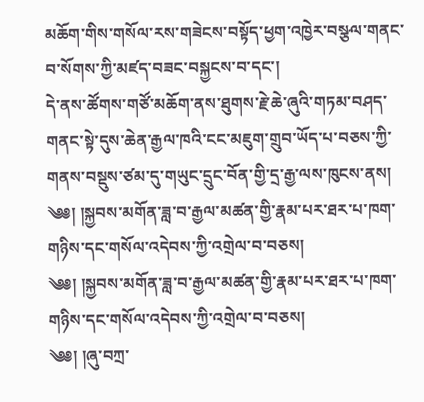མཆོག་གིས་གསོལ་རས་གཟེངས་བསྟོད་ཕྱག་འཁྱེར་བསྩལ་གནང་བ་སོགས་ཀྱི་མཛད་བཟང་བསྐྱངས་བ་དང་།
དེ་ནས་ཚོགས་གཙོ་མཆོག་ནས་ཐུགས་རྗེ་ཆེ་ཞུའི་གཏམ་བཤད་གནང་སྟེ་དུས་ཆེན་རྒྱལ་ཁའི་ངང་མཇུག་གྲུབ་ཡོད་པ་བཅས་ཀྱི་གནས་བསྡུས་ཙམ་དུ་གཡུང་དྲུང་བོན་གྱི་དྲ་རྒྱ་ལས་ཁུངས་ནས།
༄༅། །སྐྱབས་མགོན་ཟླ་བ་རྒྱལ་མཚན་གྱི་རྣམ་པར་ཐར་པ་ཁག་གཉིས་དང་གསོལ་འདེབས་ཀྱི་འགྲེལ་བ་བཅས།
༄༅། །སྐྱབས་མགོན་ཟླ་བ་རྒྱལ་མཚན་གྱི་རྣམ་པར་ཐར་པ་ཁག་གཉིས་དང་གསོལ་འདེབས་ཀྱི་འགྲེལ་བ་བཅས།
༄༅། །ཞུ་བཀྲ་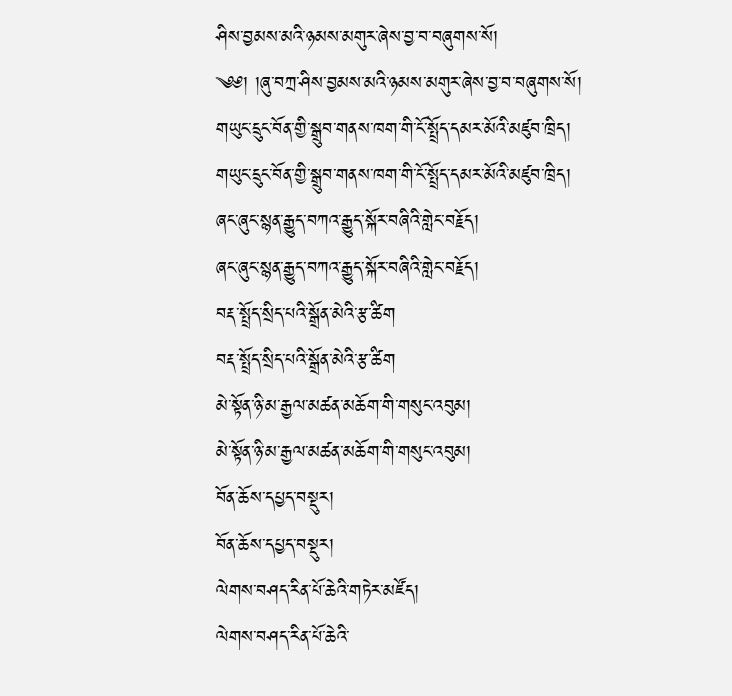ཤིས་བྱམས་མའི་ཉམས་མགུར་ཞེས་བྱ་བ་བཞུགས་སོ།
༄༅། །ཞུ་བཀྲ་ཤིས་བྱམས་མའི་ཉམས་མགུར་ཞེས་བྱ་བ་བཞུགས་སོ།
གཡུང་དྲུང་བོན་གྱི་སྒྲུབ་གནས་ཁག་གི་ངོ་སྤྲོད་དམར་མོའི་མཛུབ་ཁྲིད།
གཡུང་དྲུང་བོན་གྱི་སྒྲུབ་གནས་ཁག་གི་ངོ་སྤྲོད་དམར་མོའི་མཛུབ་ཁྲིད།
ཞང་ཞུང་སྙན་རྒྱུད་བཀའ་རྒྱུད་སྐོར་བཞིའི་གླེང་བརྗོད།
ཞང་ཞུང་སྙན་རྒྱུད་བཀའ་རྒྱུད་སྐོར་བཞིའི་གླེང་བརྗོད།
བརྡ་སྤྲོད་སྲིད་པའི་སྒྲོན་མེའི་རྩ་ཚིག
བརྡ་སྤྲོད་སྲིད་པའི་སྒྲོན་མེའི་རྩ་ཚིག
མེ་སྟོན་ཉི་མ་རྒྱལ་མཚན་མཆོག་གི་གསུང་འབུམ།
མེ་སྟོན་ཉི་མ་རྒྱལ་མཚན་མཆོག་གི་གསུང་འབུམ།
བོན་ཆོས་དཔྱད་བསྡུར།
བོན་ཆོས་དཔྱད་བསྡུར།
ལེགས་བཤད་རིན་པོ་ཆེའི་གཏེར་མཛོད།
ལེགས་བཤད་རིན་པོ་ཆེའི་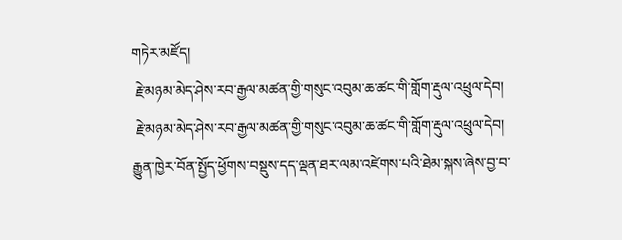གཏེར་མཛོད།
 རྗེ་མཉམ་མེད་ཤེས་རབ་རྒྱལ་མཚན་གྱི་གསུང་འབུམ་ཆ་ཚང་གི་གློག་རྡུལ་འཕྲུལ་དེབ།
 རྗེ་མཉམ་མེད་ཤེས་རབ་རྒྱལ་མཚན་གྱི་གསུང་འབུམ་ཆ་ཚང་གི་གློག་རྡུལ་འཕྲུལ་དེབ།
རྒྱུན་ཁྱེར་བོན་སྤྱོད་ཕྱོགས་བསྡུས་དད་ལྡན་ཐར་ལམ་འཛེགས་པའི་ཐེམ་སྐས་ཞེས་བྱ་བ་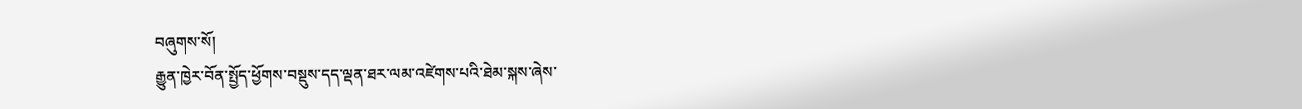བཞུགས་སོ།
རྒྱུན་ཁྱེར་བོན་སྤྱོད་ཕྱོགས་བསྡུས་དད་ལྡན་ཐར་ལམ་འཛེགས་པའི་ཐེམ་སྐས་ཞེས་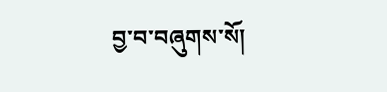བྱ་བ་བཞུགས་སོ།